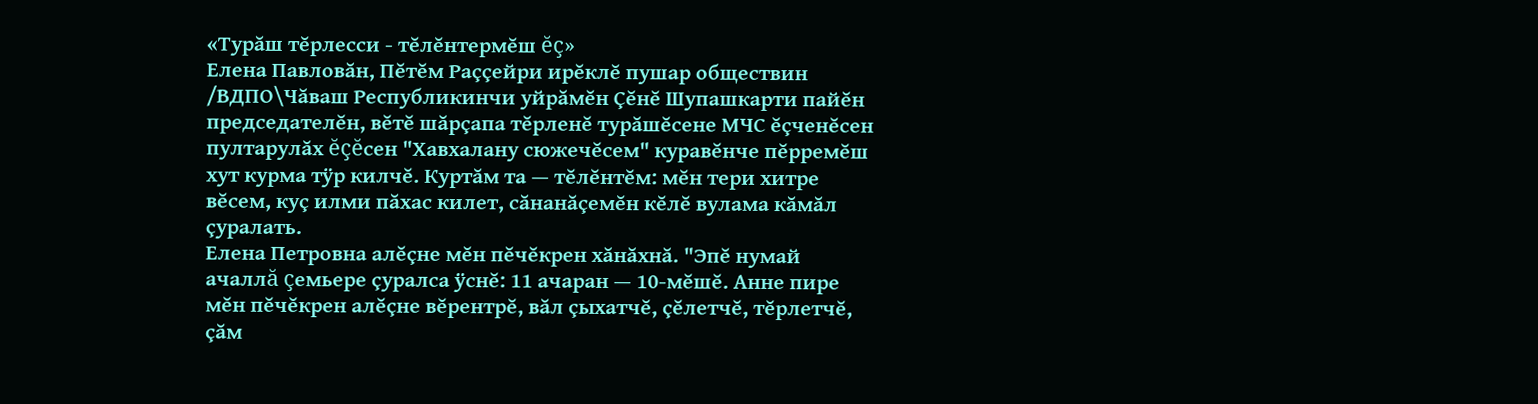«Турăш тĕрлесси - тĕлĕнтермĕш ĕç»
Елена Павловăн, Пĕтĕм Раççейри ирĕклĕ пушар обществин /ВДПО\Чăваш Республикинчи уйрăмĕн Çĕнĕ Шупашкарти пайĕн председателĕн, вĕтĕ шăрçапа тĕрленĕ турăшĕсене МЧС ĕçченĕсен пултарулăх ĕçĕсен "Хавхалану сюжечĕсем" куравĕнче пĕрремĕш хут курма тÿр килчĕ. Куртăм та — тĕлĕнтĕм: мĕн тери хитре вĕсем, куç илми пăхас килет, сăнанăçемĕн кĕлĕ вулама кăмăл çуралать.
Елена Петровна алĕçне мĕн пĕчĕкрен хăнăхнă. "Эпĕ нумай ачаллă çемьере çуралса ÿснĕ: 11 ачаран — 10-мĕшĕ. Анне пире мĕн пĕчĕкрен алĕçне вĕрентрĕ, вăл çыхатчĕ, çĕлетчĕ, тĕрлетчĕ, çăм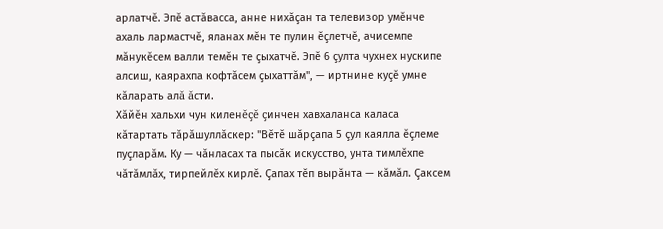арлатчĕ. Эпĕ астăвасса, анне нихăçан та телевизор умĕнче ахаль лармастчĕ, яланах мĕн те пулин ĕçлетчĕ, ачисемпе мăнукĕсем валли темĕн те çыхатчĕ. Эпĕ 6 çулта чухнех нускипе алсиш, каярахпа кофтăсем çыхаттăм", — иртнине куçĕ умне кăларать алă ăсти.
Хăйĕн хальхи чун киленĕçĕ çинчен хавхаланса каласа кăтартать тăрăшуллăскер: "Вĕтĕ шăрçапа 5 çул каялла ĕçлеме пуçларăм. Ку — чăнласах та пысăк искусство, унта тимлĕхпе чăтăмлăх, тирпейлĕх кирлĕ. Çапах тĕп вырăнта — кăмăл. Çаксем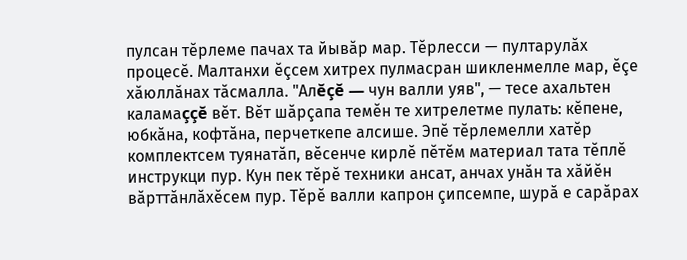пулсан тĕрлеме пачах та йывăр мар. Тĕрлесси — пултарулăх процесĕ. Малтанхи ĕçсем хитрех пулмасран шикленмелле мар, ĕçе хăюллăнах тăсмалла. "Алĕçĕ — чун валли уяв", — тесе ахальтен каламаççĕ вĕт. Вĕт шăрçапа темĕн те хитрелетме пулать: кĕпене, юбкăна, кофтăна, перчеткепе алсише. Эпĕ тĕрлемелли хатĕр комплектсем туянатăп, вĕсенче кирлĕ пĕтĕм материал тата тĕплĕ инструкци пур. Кун пек тĕрĕ техники ансат, анчах унăн та хăйĕн вăрттăнлăхĕсем пур. Тĕрĕ валли капрон çипсемпе, шурă е сарăрах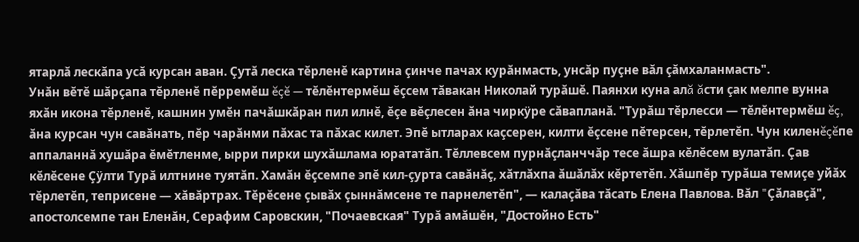ятарлă лескăпа усă курсан аван. Çутă леска тĕрленĕ картина çинче пачах курăнмасть, унсăр пуçне вăл çăмхаланмасть".
Унăн вĕтĕ шăрçапа тĕрленĕ пĕрремĕш ĕçĕ — тĕлĕнтермĕш ĕçсем тăвакан Николай турăшĕ. Паянхи куна алă ăсти çак мелпе вунна яхăн икона тĕрленĕ, кашнин умĕн пачăшкăран пил илнĕ, ĕçе вĕçлесен ăна чиркÿре сăвапланă. "Турăш тĕрлесси — тĕлĕнтермĕш ĕç, ăна курсан чун савăнать, пĕр чарăнми пăхас та пăхас килет. Эпĕ ытларах каçсерен, килти ĕçсене пĕтерсен, тĕрлетĕп. Чун киленĕçĕпе аппаланнă хушăра ĕмĕтленме, ырри пирки шухăшлама юрататăп. Тĕллевсем пурнăçланччăр тесе ăшра кĕлĕсем вулатăп. Çав кĕлĕсене Çÿлти Турă илтнине туятăп. Хамăн ĕçсемпе эпĕ кил-çурта савăнăç, хăтлăхпа ăшăлăх кĕртетĕп. Хăшпĕр турăша темиçе уйăх тĕрлетĕп, теприсене — хăвăртрах. Тĕрĕсене çывăх çыннăмсене те парнелетĕп", — калаçăва тăсать Елена Павлова. Вăл "Çăлавçă", апостолсемпе тан Еленăн, Серафим Саровскин, "Почаевская" Турă амăшĕн, "Достойно Есть"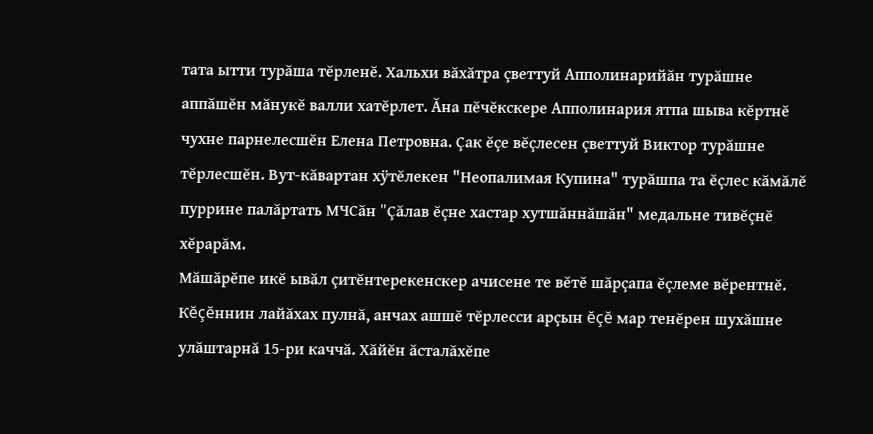тата ытти турăша тĕрленĕ. Хальхи вăхăтра çветтуй Апполинарийăн турăшне аппăшĕн мăнукĕ валли хатĕрлет. Ăна пĕчĕкскере Апполинария ятпа шыва кĕртнĕ чухне парнелесшĕн Елена Петровна. Çак ĕçе вĕçлесен çветтуй Виктор турăшне тĕрлесшĕн. Вут-кăвартан хÿтĕлекен "Неопалимая Купина" турăшпа та ĕçлес кăмăлĕ пуррине палăртать МЧСăн "Çăлав ĕçне хастар хутшăннăшăн" медальне тивĕçнĕ хĕрарăм.
Мăшăрĕпе икĕ ывăл çитĕнтерекенскер ачисене те вĕтĕ шăрçапа ĕçлеме вĕрентнĕ. Кĕçĕннин лайăхах пулнă, анчах ашшĕ тĕрлесси арçын ĕçĕ мар тенĕрен шухăшне улăштарнă 15-ри каччă. Хăйĕн ăсталăхĕпе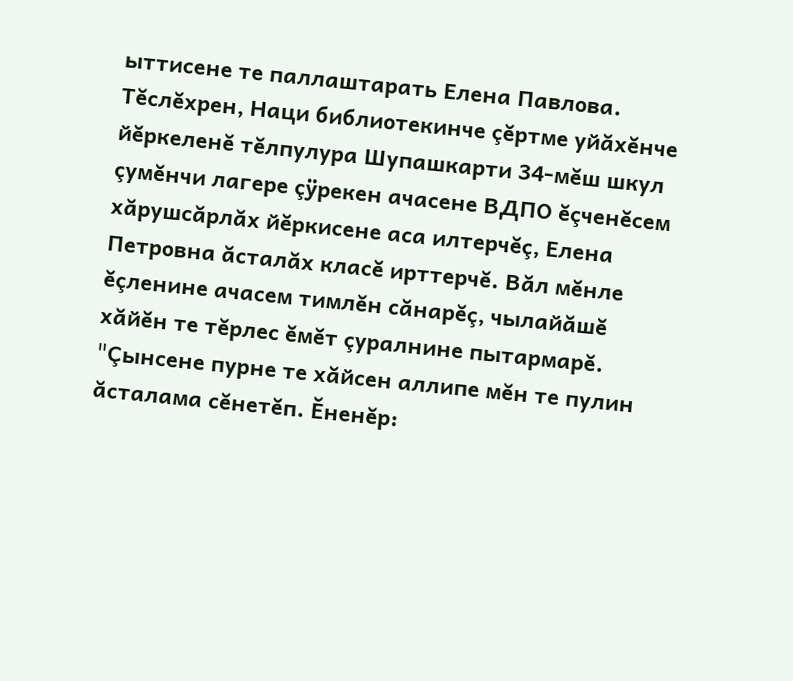ыттисене те паллаштарать Елена Павлова. Тĕслĕхрен, Наци библиотекинче çĕртме уйăхĕнче йĕркеленĕ тĕлпулура Шупашкарти 34-мĕш шкул çумĕнчи лагере çÿрекен ачасене ВДПО ĕçченĕсем хăрушсăрлăх йĕркисене аса илтерчĕç, Елена Петровна ăсталăх класĕ ирттерчĕ. Вăл мĕнле ĕçленине ачасем тимлĕн сăнарĕç, чылайăшĕ хăйĕн те тĕрлес ĕмĕт çуралнине пытармарĕ. "Çынсене пурне те хăйсен аллипе мĕн те пулин ăсталама сĕнетĕп. Ĕненĕр: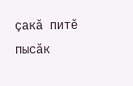çакă питĕ пысăк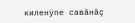киленÿпе савăнăç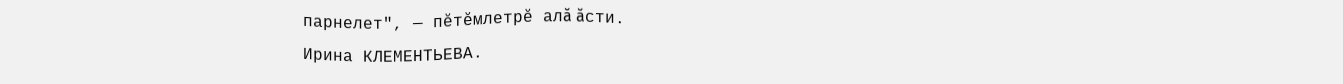парнелет", — пĕтĕмлетрĕ алă ăсти.
Ирина КЛЕМЕНТЬЕВА.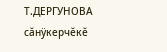Т.ДЕРГУНОВА сăнÿкерчĕкĕ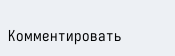Комментировать